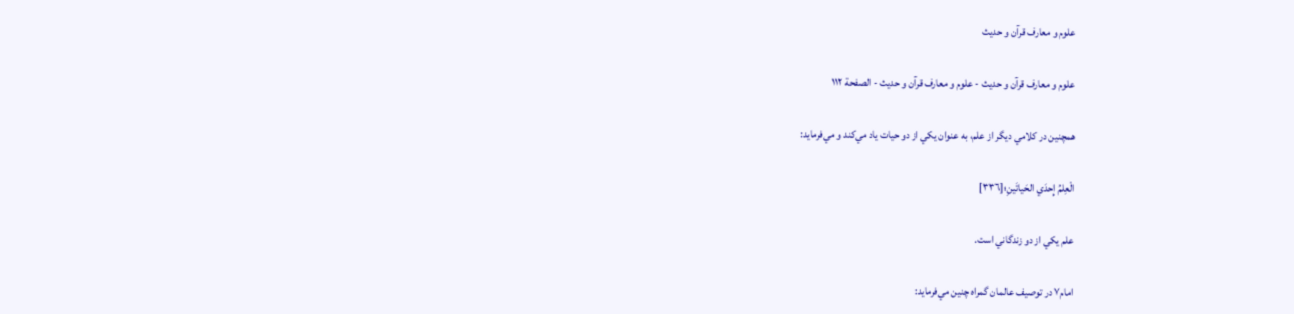علوم و معارف قرآن و حدیث

علوم و معارف قرآن و حدیث - علوم و معارف قرآن و حدیث - الصفحة ١١٢

همچنين در کلامي ديگر از علم، به عنوان يکي از دو حيات ياد مي‌کند و مي‌فرمايد:

الْعِلمُ إِحدَي الحَياتَينِ؛[٣٣٦]

علم يکي از دو زندگاني است.

امام٧ در توصيف عالمان گمراه چنين مي‌فرمايد: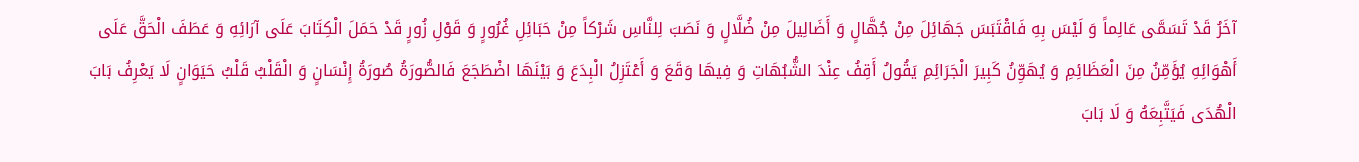آخَرُ قَدْ تَسَمَّى عَالِماً وَ لَيْسَ بِهِ فَاقْتَبَسَ جَهَائِلَ مِنْ جُهَّالٍ وَ أَضَالِيلَ مِنْ ضُلَّالٍ وَ نَصَبَ لِلنَّاسِ شَرْكاً مِنْ حَبَائِلِ غُرُورٍ وَ قَوْلِ زُورٍ قَدْ حَمَلَ الْكِتَابَ عَلَى آرَائِهِ وَ عَطَفَ الْحَقَّ عَلَى أَهْوَائِهِ يُؤَمِّنُ مِنَ الْعَظَائِمِ وَ يُهَوِّنُ كَبِيرَ الْجَرَائِمِ يَقُولُ أَقِفُ عِنْدَ الشُّبُهَاتِ وَ فِيهَا وَقَعَ وَ أَعْتَزِلُ الْبِدَعَ وَ بَيْنَهَا اضْطَجَعَ فَالصُّورَةُ صُورَةُ إِنْسَانٍ وَ الْقَلْبُ قَلْبُ حَيَوَانٍ لَا يَعْرِفُ بَابَ الْهُدَى فَيَتَّبِعَهُ وَ لَا بَابَ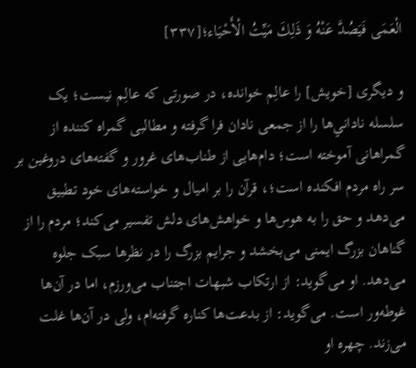الْعَمَى فَيَصُدَّ عَنْهُ وَ ذَلِكَ مَيِّتُ الْأَحْيَاء؛[٣٣٧]

و ديگرى [خويش] را عالِم خوانده، در صورتى كه عالِم نيست؛ يک سلسله ناداني‌ها را از جمعى نادان فرا گرفته و مطالبى گمراه كننده از گمراهانى آموخته است؛ دام‌هايى از طناب‌هاى غرور و گفته‌هاى دروغين بر سر راه مردم افكنده است؛، قرآن را بر اميال و خواسته‌هاى خود تطبيق مى‌دهد و حق را به هوس‌ها و خواهش‌هاى دلش تفسير مى‌كند؛ مردم را از گناهان بزرگ ايمنى مى‌بخشد و جرايم بزرگ را در نظرها سبک جلوه مى‌دهد. او مى‌گويد: از ارتكاب شبهات اجتناب مى‌ورزم، اما در آن‌ها غوطه‌ور است. مى‌گويد: از بدعت‌ها كناره گرفته‌ام، ولى در آن‌ها غلت مى‌زند. چهره او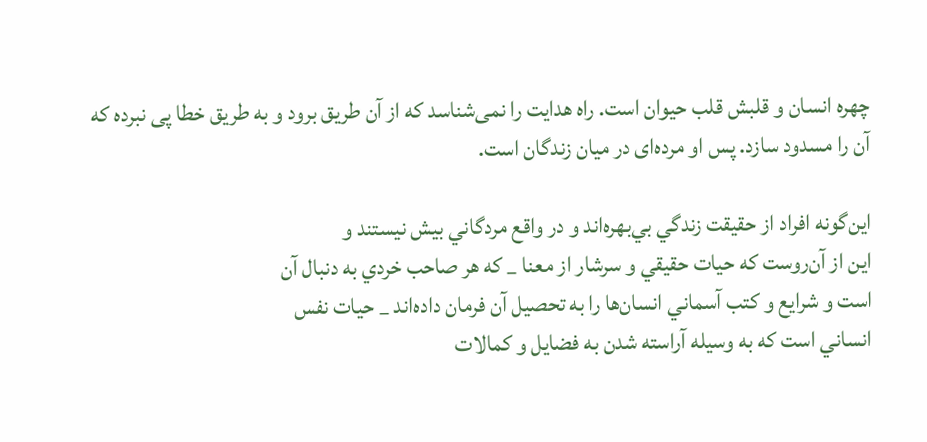چهره انسان و قلبش قلب حيوان است. راه هدايت را نمى‌شناسد كه از آن طريق برود و به طريق خطا پى نبرده که آن را مسدود سازد. پس او مرده‌اى در ميان زندگان است.

اين‌گونه افراد از حقيقت زندگي بي‌بهره‌اند و در واقع مردگاني بيش نيستند و
اين از آن‌روست که حيات حقيقي و سرشار از معنا _ که هر صاحب خردي به دنبال آن
است و شرايع و کتب آسماني انسان‌ها را به تحصيل آن فرمان داده‌اند _ حيات نفس
انساني است که به وسيله آراسته شدن به فضايل و کمالات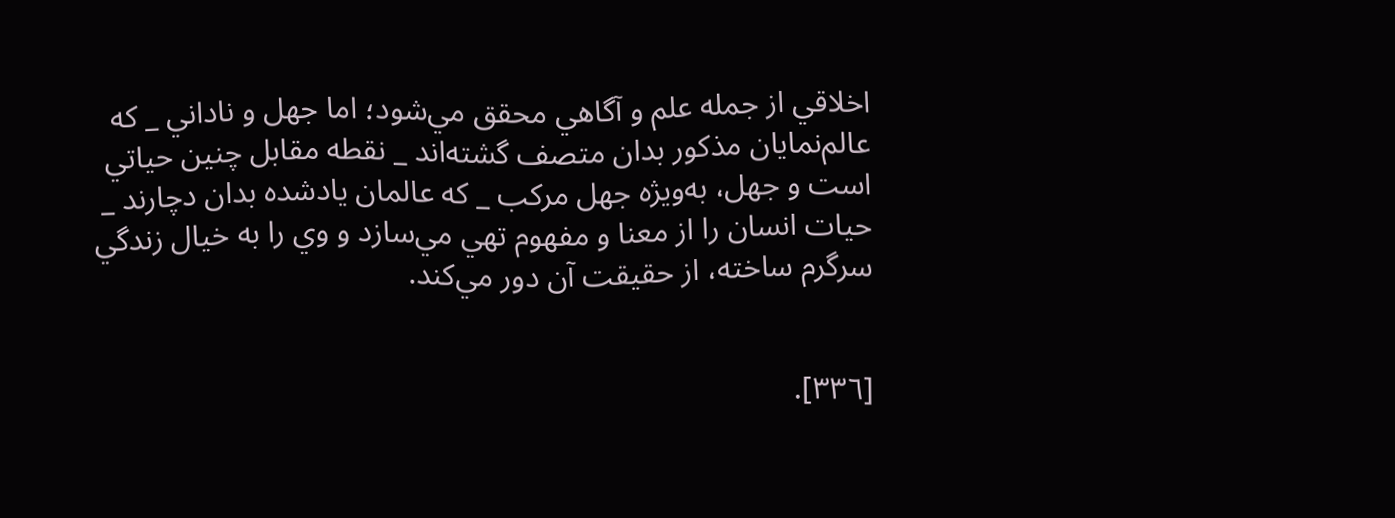اخلاقي از جمله علم و آگاهي محقق مي‌شود؛ اما جهل و ناداني _ که عالم‌نمايان مذکور بدان متصف گشته‌اند _ نقطه مقابل چنين حياتي است و جهل، به‌ويژه جهل مرکب _ که عالمان يادشده بدان دچارند _ حيات انسان را از معنا و مفهوم تهي مي‌سازد و وي را به خيال زندگي سرگرم ساخته، از حقيقت آن دور مي‌کند.


[٣٣٦].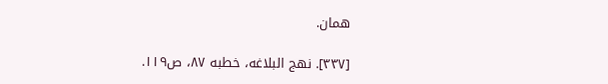همان.

[٣٣٧]. نهج البلاغه، خطبه ٨٧، ص١١٩.